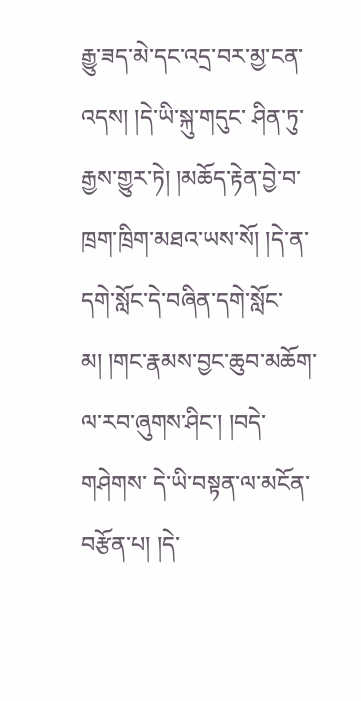རྒྱུ་ཟད་མེ་དང་འདྲ་བར་མྱ་ངན་འདས། །དེ་ཡི་སྐུ་གདུང་ ཤིན་ཏུ་རྒྱས་གྱུར་ཏེ། །མཆོད་རྟེན་བྱེ་བ་ཁྲག་ཁྲིག་མཐའ་ཡས་སོ། །དེ་ན་དགེ་སློང་དེ་བཞིན་དགེ་སློང་མ། །གང་རྣམས་བྱང་ཆུབ་མཆོག་ལ་རབ་ཞུགས་ཤིང་། །བདེ་གཤེགས་ དེ་ཡི་བསྟན་ལ་མངོན་བརྩོན་པ། །དེ་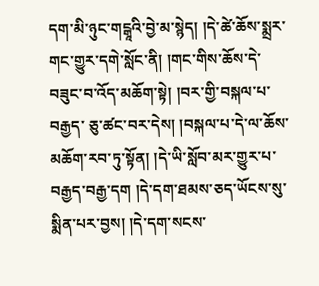དག་མི་ཉུང་གངྒཱའི་བྱེ་མ་སྙེད། །དེ་ཚེ་ཆོས་སྨྲར་གང་གྱུར་དགེ་སློང་ནི། །གང་གིས་ཆོས་དེ་བཟུང་བ་འོད་མཆོག་སྟེ། །བར་གྱི་བསྐལ་པ་བརྒྱད་ ཅུ་ཚང་བར་དེས། །བསྐལ་པ་དེ་ལ་ཆོས་མཆོག་རབ་ཏུ་སྟོན། །དེ་ཡི་སློབ་མར་གྱུར་པ་བརྒྱད་བརྒྱ་དག །དེ་དག་ཐམས་ཅད་ཡོངས་སུ་སྨིན་པར་བྱས། །དེ་དག་སངས་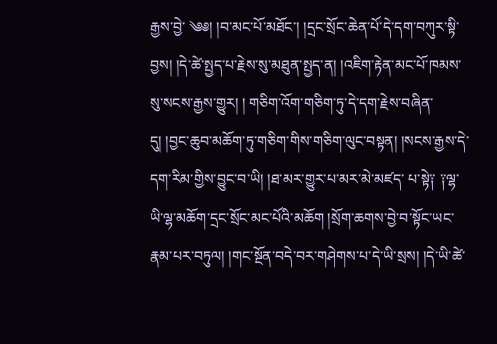རྒྱས་བྱེ་ ༄༅། །བ་མང་པོ་མཐོང་། །དྲང་སྲོང་ཆེན་པོ་དེ་དག་བཀུར་སྟི་བྱས། །དེ་ཚེ་སྤྱད་པ་རྗེས་སུ་མཐུན་སྤྱད་ན། །འཇིག་རྟེན་མང་པོ་ཁམས་སུ་སངས་རྒྱས་གྱུར། ། གཅིག་འོག་གཅིག་ཏུ་དེ་དག་རྗེས་བཞིན་དུ། །བྱང་ཆུབ་མཆོག་ཏུ་གཅིག་གིས་གཅིག་ལུང་བསྟན། །སངས་རྒྱས་དེ་དག་རིམ་གྱིས་བྱུང་བ་ཡི། །ཐ་མར་གྱུར་པ་མར་མེ་མཛད་ པ་སྟེ༑ ༑ལྷ་ཡི་ལྷ་མཆོག་དྲང་སྲོང་མང་པོའི་མཆོག །སྲོག་ཆགས་བྱེ་བ་སྟོང་ཡང་རྣམ་པར་བཏུལ། །གང་སྔོན་བདེ་བར་གཤེགས་པ་དེ་ཡི་སྲས། །དེ་ཡི་ཚེ་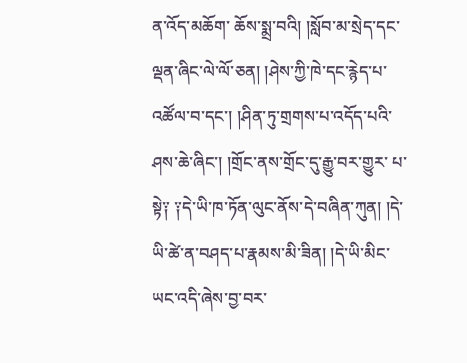ན་འོད་མཆོག་ ཆོས་སྨྲ་བའི། །སློབ་མ་སྲེད་དང་ལྡན་ཞིང་ལེ་ལོ་ཅན། །ཤེས་ཀྱི་ཁེ་དང་རྙེད་པ་འཚོལ་བ་དང་། །ཤིན་ཏུ་གྲགས་པ་འདོད་པའི་ཤས་ཆེ་ཞིང་། །གྲོང་ནས་གྲོང་དུ་རྒྱུ་བར་གྱུར་ པ་སྟེ༑ ༑དེ་ཡི་ཁ་ཏོན་ལུང་ནོས་དེ་བཞིན་ཀུན། །དེ་ཡི་ཚེ་ན་བཤད་པ་རྣམས་མི་ཟིན། །དེ་ཡི་མིང་ཡང་འདི་ཞེས་བྱ་བར་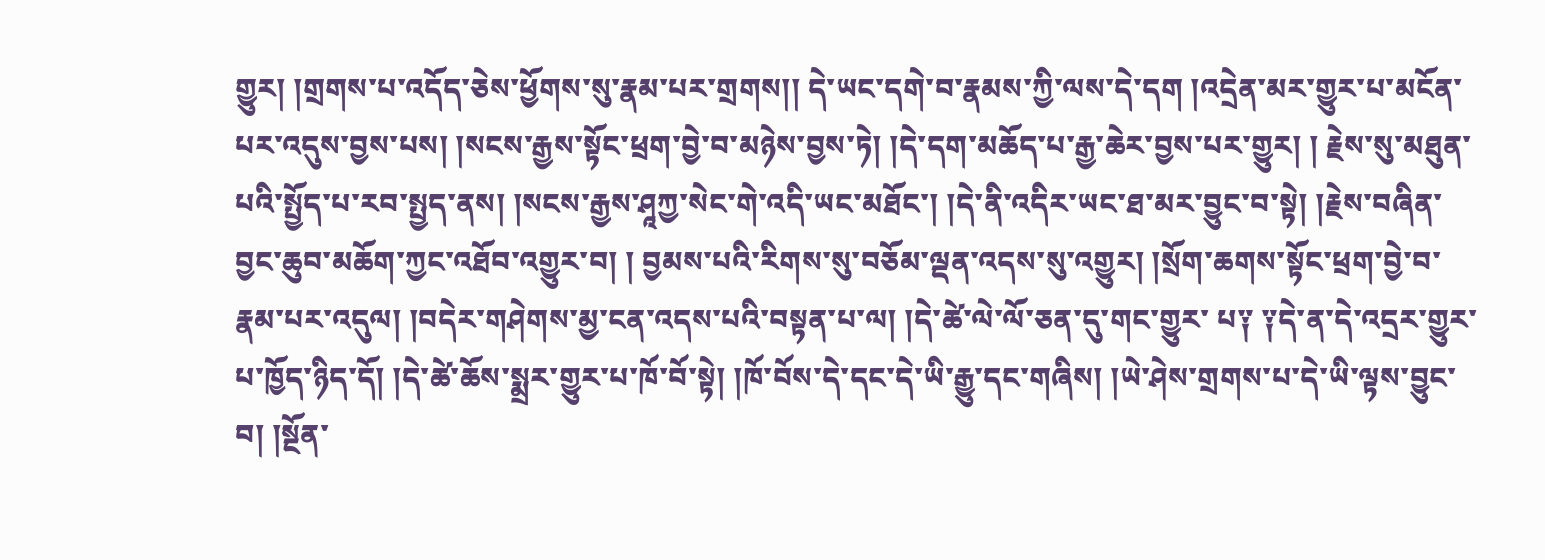གྱུར། །གྲགས་པ་འདོད་ཅེས་ཕྱོགས་སུ་རྣམ་པར་གྲགས།། དེ་ཡང་དགེ་བ་རྣམས་ཀྱི་ལས་དེ་དག །འདྲེན་མར་གྱུར་པ་མངོན་པར་འདུས་བྱས་པས། །སངས་རྒྱས་སྟོང་ཕྲག་བྱེ་བ་མཉེས་བྱས་ཏེ། །དེ་དག་མཆོད་པ་རྒྱ་ཆེར་བྱས་པར་གྱུར། ། རྗེས་སུ་མཐུན་པའི་སྤྱོད་པ་རབ་སྤྱད་ནས། །སངས་རྒྱས་ཤཱཀྱ་སེང་གེ་འདི་ཡང་མཐོང་། །དེ་ནི་འདིར་ཡང་ཐ་མར་བྱུང་བ་སྟེ། །རྗེས་བཞིན་བྱང་ཆུབ་མཆོག་ཀྱང་འཐོབ་འགྱུར་བ། ། བྱམས་པའི་རིགས་སུ་བཅོམ་ལྡན་འདས་སུ་འགྱུར། །སྲོག་ཆགས་སྟོང་ཕྲག་བྱེ་བ་རྣམ་པར་འདུལ། །བདེར་གཤེགས་མྱ་ངན་འདས་པའི་བསྟན་པ་ལ། །དེ་ཚེ་ལེ་ལོ་ཅན་དུ་གང་གྱུར་ པ༑ ༑དེ་ན་དེ་འདྲར་གྱུར་པ་ཁྱོད་ཉིད་དོ། །དེ་ཚེ་ཆོས་སྨྲར་གྱུར་པ་ཁོ་བོ་སྟེ། །ཁོ་བོས་དེ་དང་དེ་ཡི་རྒྱུ་དང་གཞིས། །ཡེ་ཤེས་གྲགས་པ་དེ་ཡི་ལྟས་བྱུང་བ། །སྔོན་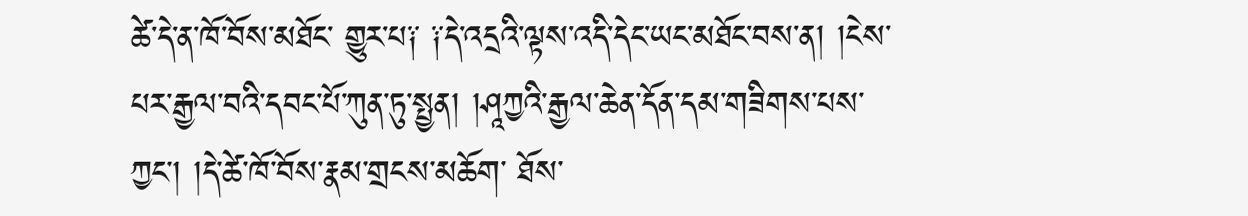ཚེ་དེ་ན་ཁོ་བོས་མཐོང་ གྱུར་པ༑ ༑དེ་འདྲའི་ལྟས་འདི་དེང་ཡང་མཐོང་བས་ན། །ངེས་པར་རྒྱལ་བའི་དབང་པོ་ཀུན་ཏུ་སྤྱན། །ཤཱཀྱའི་རྒྱལ་ཆེན་དོན་དམ་གཟིགས་པས་ཀྱང་། །དེ་ཚེ་ཁོ་བོས་རྣམ་གྲངས་མཆོག་ ཐོས་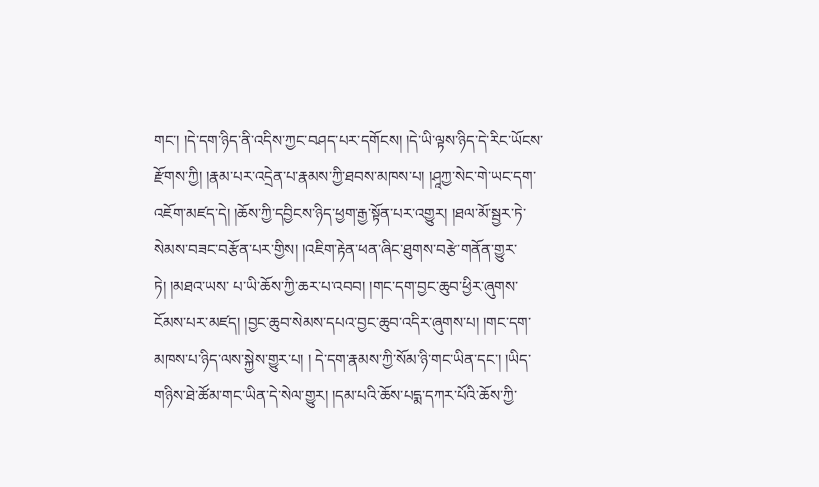གང་། །དེ་དག་ཉིད་ནི་འདིས་ཀྱང་བཤད་པར་དགོངས། །དེ་ཡི་ལྟས་ཉིད་དེ་རིང་ཡོངས་རྫོགས་ཀྱི། །རྣམ་པར་འདྲེན་པ་རྣམས་ཀྱི་ཐབས་མཁས་པ། །ཤཱཀྱ་སེང་གེ་ཡང་དག་ འཇོག་མཛད་དེ། །ཆོས་ཀྱི་དབྱིངས་ཉིད་ཕྱག་རྒྱ་སྟོན་པར་འགྱུར། །ཐལ་མོ་སྦྱར་ཏེ་སེམས་བཟང་བརྩོན་པར་གྱིས། །འཇིག་རྟེན་ཕན་ཞིང་ཐུགས་བརྩེ་གནོན་གྱུར་ཏེ། །མཐའ་ཡས་ པ་ཡི་ཆོས་ཀྱི་ཆར་པ་འབབ། །གང་དག་བྱང་ཆུབ་ཕྱིར་ཞུགས་ངོམས་པར་མཛད། །བྱང་ཆུབ་སེམས་དཔའ་བྱང་ཆུབ་འདིར་ཞུགས་པ། །གང་དག་མཁས་པ་ཉིད་ལས་སྐྱེས་གྱུར་པ། ། དེ་དག་རྣམས་ཀྱི་སོམ་ཉི་གང་ཡིན་དང་། །ཡིད་གཉིས་ཐེ་ཚོམ་གང་ཡིན་དེ་སེལ་གྱུར། །དམ་པའི་ཆོས་པདྨ་དཀར་པོའི་ཆོས་ཀྱི་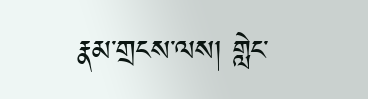རྣམ་གྲངས་ལས། གླེང་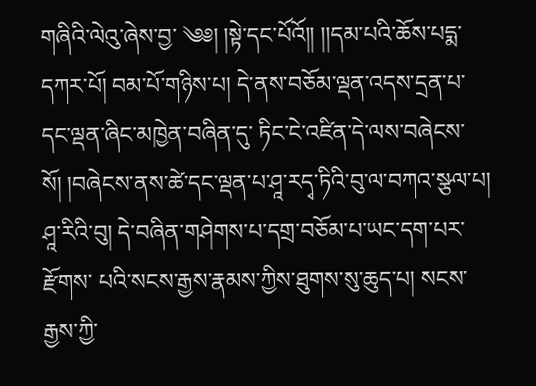གཞིའི་ལེའུ་ཞེས་བྱ་ ༄༅། །སྟེ་དང་པོའོ།། །།དམ་པའི་ཆོས་པདྨ་དཀར་པོ། བམ་པོ་གཉིས་པ། དེ་ནས་བཅོམ་ལྡན་འདས་དྲན་པ་དང་ལྡན་ཞིང་མཁྱེན་བཞིན་དུ་ ཏིང་ངེ་འཛིན་དེ་ལས་བཞེངས་སོ། །བཞེངས་ནས་ཚེ་དང་ལྡན་པ་ཤཱ་རདྭ་ཏིའི་བུ་ལ་བཀའ་སྩལ་པ། ཤཱ་རིའི་བུ། དེ་བཞིན་གཤེགས་པ་དགྲ་བཅོམ་པ་ཡང་དག་པར་རྫོགས་ པའི་སངས་རྒྱས་རྣམས་ཀྱིས་ཐུགས་སུ་ཆུད་པ། སངས་རྒྱས་ཀྱི་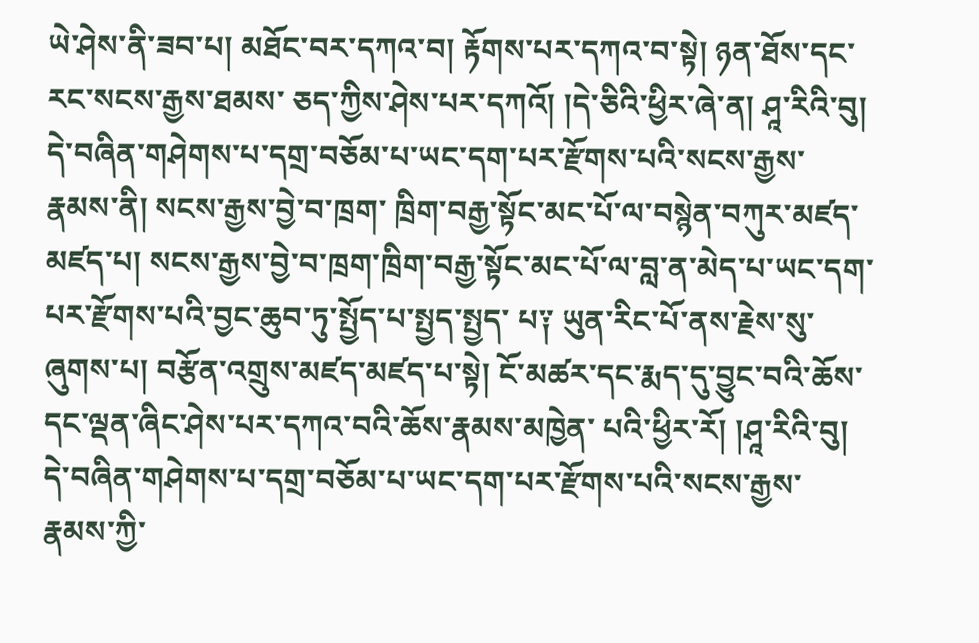ཡེ་ཤེས་ནི་ཟབ་པ། མཐོང་བར་དཀའ་བ། རྟོགས་པར་དཀའ་བ་སྟེ། ཉན་ཐོས་དང་རང་སངས་རྒྱས་ཐམས་ ཅད་ཀྱིས་ཤེས་པར་དཀའོ། །དེ་ཅིའི་ཕྱིར་ཞེ་ན། ཤཱ་རིའི་བུ། དེ་བཞིན་གཤེགས་པ་དགྲ་བཅོམ་པ་ཡང་དག་པར་རྫོགས་པའི་སངས་རྒྱས་རྣམས་ནི། སངས་རྒྱས་བྱེ་བ་ཁྲག་ ཁྲིག་བརྒྱ་སྟོང་མང་པོ་ལ་བསྙེན་བཀུར་མཛད་མཛད་པ། སངས་རྒྱས་བྱེ་བ་ཁྲག་ཁྲིག་བརྒྱ་སྟོང་མང་པོ་ལ་བླ་ན་མེད་པ་ཡང་དག་པར་རྫོགས་པའི་བྱང་ཆུབ་ཏུ་སྤྱོད་པ་སྤྱད་སྤྱད་ པ༑ ཡུན་རིང་པོ་ནས་རྗེས་སུ་ཞུགས་པ། བརྩོན་འགྲུས་མཛད་མཛད་པ་སྟེ། ངོ་མཚར་དང་རྨད་དུ་བྱུང་བའི་ཆོས་དང་ལྡན་ཞིང་ཤེས་པར་དཀའ་བའི་ཆོས་རྣམས་མཁྱེན་ པའི་ཕྱིར་རོ། །ཤཱ་རིའི་བུ། དེ་བཞིན་གཤེགས་པ་དགྲ་བཅོམ་པ་ཡང་དག་པར་རྫོགས་པའི་སངས་རྒྱས་རྣམས་ཀྱི་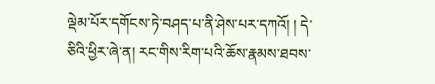ལྡེམ་པོར་དགོངས་ཏེ་བཤད་པ་ནི་ཤེས་པར་དཀའོ། ། དེ་ཅིའི་ཕྱིར་ཞེ་ན། རང་གིས་རིག་པའི་ཆོས་རྣམས་ཐབས་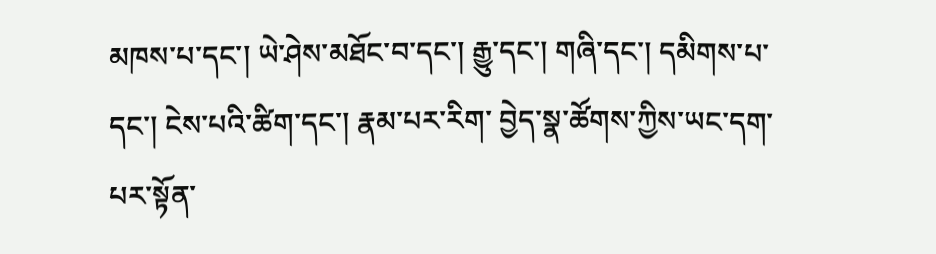མཁས་པ་དང་། ཡེ་ཤེས་མཐོང་བ་དང་། རྒྱུ་དང་། གཞི་དང་། དམིགས་པ་དང་། ངེས་པའི་ཚིག་དང་། རྣམ་པར་རིག་ བྱེད་སྣ་ཚོགས་ཀྱིས་ཡང་དག་པར་སྟོན་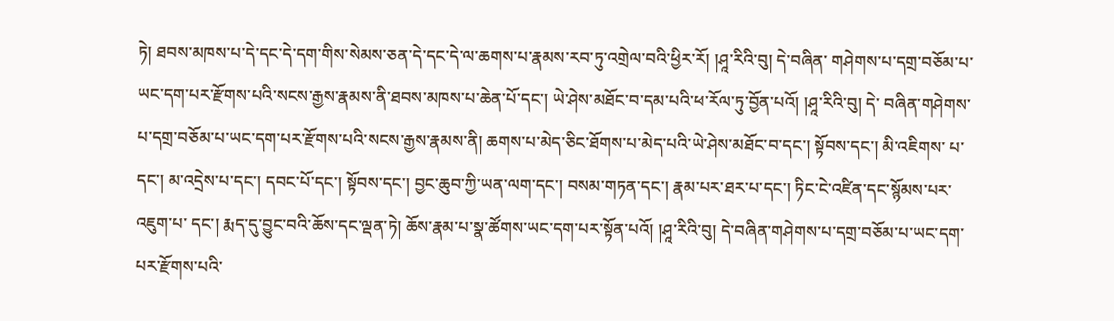ཏེ། ཐབས་མཁས་པ་དེ་དང་དེ་དག་གིས་སེམས་ཅན་དེ་དང་དེ་ལ་ཆགས་པ་རྣམས་རབ་ཏུ་འགྲེལ་བའི་ཕྱིར་རོ། །ཤཱ་རིའི་བུ། དེ་བཞིན་ གཤེགས་པ་དགྲ་བཅོམ་པ་ཡང་དག་པར་རྫོགས་པའི་སངས་རྒྱས་རྣམས་ནི་ཐབས་མཁས་པ་ཆེན་པོ་དང་། ཡེ་ཤེས་མཐོང་བ་དམ་པའི་ཕ་རོལ་ཏུ་བྱོན་པའོ། །ཤཱ་རིའི་བུ། དེ་ བཞིན་གཤེགས་པ་དགྲ་བཅོམ་པ་ཡང་དག་པར་རྫོགས་པའི་སངས་རྒྱས་རྣམས་ནི། ཆགས་པ་མེད་ཅིང་ཐོགས་པ་མེད་པའི་ཡེ་ཤེས་མཐོང་བ་དང་། སྟོབས་དང་། མི་འཇིགས་ པ་དང་། མ་འདྲེས་པ་དང་། དབང་པོ་དང་། སྟོབས་དང་། བྱང་ཆུབ་ཀྱི་ཡན་ལག་དང་། བསམ་གཏན་དང་། རྣམ་པར་ཐར་པ་དང་། ཏིང་ངེ་འཛིན་དང་སྙོམས་པར་འཇུག་པ་ དང་། རྨད་དུ་བྱུང་བའི་ཆོས་དང་ལྡན་ཏེ། ཆོས་རྣམ་པ་སྣ་ཚོགས་ཡང་དག་པར་སྟོན་པའོ། །ཤཱ་རིའི་བུ། དེ་བཞིན་གཤེགས་པ་དགྲ་བཅོམ་པ་ཡང་དག་པར་རྫོགས་པའི་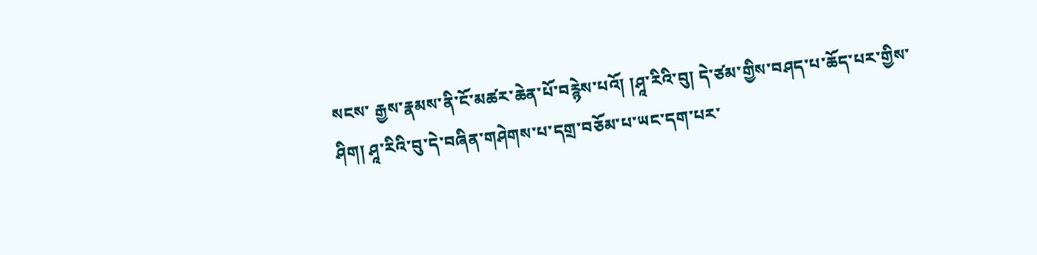སངས་ རྒྱས་རྣམས་ནི་ངོ་མཚར་ཆེན་པོ་བརྙེས་པའོ། །ཤཱ་རིའི་བུ། དེ་ཙམ་གྱིས་བཤད་པ་ཆོད་པར་གྱིས་ཤིག། ཤཱ་རིའི་བུ་དེ་བཞིན་གཤེགས་པ་དགྲ་བཅོམ་པ་ཡང་དག་པར་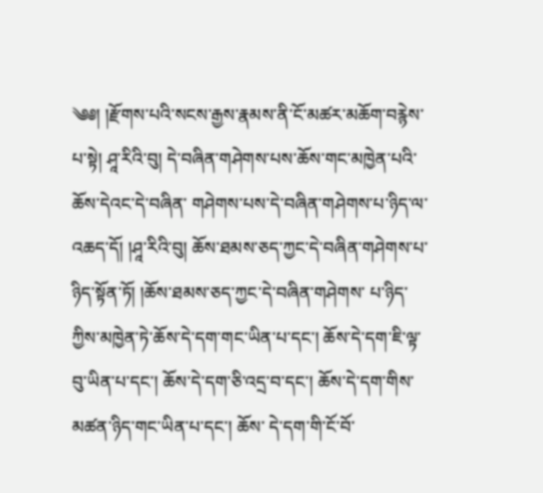༄༅། །རྫོགས་པའི་སངས་རྒྱས་རྣམས་ནི་ངོ་མཚར་མཆོག་བརྙེས་པ་སྟེ། ཤཱ་རིའི་བུ། དེ་བཞིན་གཤེགས་པས་ཆོས་གང་མཁྱེན་པའི་ཆོས་དེའང་དེ་བཞིན་ གཤེགས་པས་དེ་བཞིན་གཤེགས་པ་ཉིད་ལ་འཆད་དོ། །ཤཱ་རིའི་བུ། ཆོས་ཐམས་ཅད་ཀྱང་དེ་བཞིན་གཤེགས་པ་ཉིད་སྟོན་ཏོ། །ཆོས་ཐམས་ཅད་ཀྱང་དེ་བཞིན་གཤེགས་ པ་ཉིད་ཀྱིས་མཁྱེན་ཏེ་ཆོས་དེ་དག་གང་ཡིན་པ་དང་། ཆོས་དེ་དག་ཇི་ལྟ་བུ་ཡིན་པ་དང་། ཆོས་དེ་དག་ཅི་འདྲ་བ་དང་། ཆོས་དེ་དག་གིས་མཚན་ཉིད་གང་ཡིན་པ་དང་། ཆོས་ དེ་དག་གི་ངོ་བོ་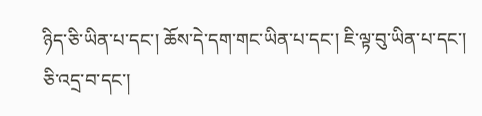ཉིད་ཅི་ཡིན་པ་དང་། ཆོས་དེ་དག་གང་ཡིན་པ་དང་། ཇི་ལྟ་བུ་ཡིན་པ་དང་། ཅི་འདྲ་བ་དང་།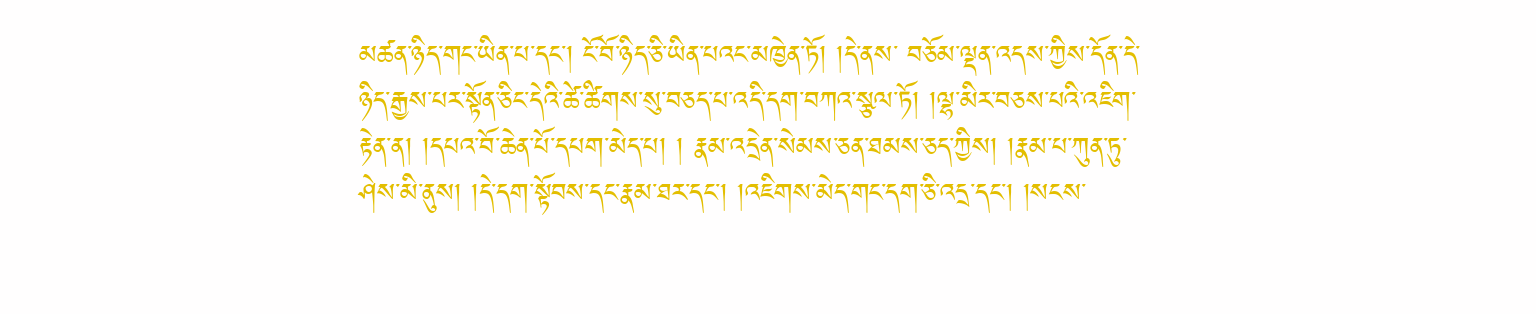མཚན་ཉིད་གང་ཡིན་པ་དང་། ངོ་བོ་ཉིད་ཅི་ཡིན་པའང་མཁྱེན་ཏོ། །དེ་ནས་ བཅོམ་ལྡན་འདས་ཀྱིས་དོན་དེ་ཉིད་རྒྱས་པར་སྟོན་ཅིང་དེའི་ཚེ་ཚིགས་སུ་བཅད་པ་འདི་དག་བཀའ་སྩལ་ཏོ། །ལྷ་མིར་བཅས་པའི་འཇིག་རྟེན་ན། །དཔའ་བོ་ཆེན་པོ་དཔག་མེད་པ། ། རྣམ་འདྲེན་སེམས་ཅན་ཐམས་ཅད་ཀྱིས། །རྣམ་པ་ཀུན་ཏུ་ཤེས་མི་ནུས། །དེ་དག་སྟོབས་དང་རྣམ་ཐར་དང་། །འཇིགས་མེད་གང་དག་ཅི་འདྲ་དང་། །སངས་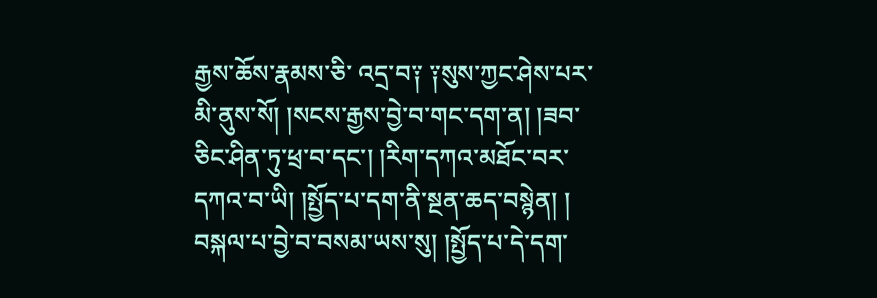རྒྱས་ཆོས་རྣམས་ཅི་ འདྲ་བ༑ ༑སུས་ཀྱང་ཤེས་པར་མི་ནུས་སོ། །སངས་རྒྱས་བྱེ་བ་གང་དག་ན། །ཟབ་ཅིང་ཤིན་ཏུ་ཕྲ་བ་དང་། །རིག་དཀའ་མཐོང་བར་དཀའ་བ་ཡི། །སྤྱོད་པ་དག་ནི་སྔན་ཆད་བསྙེན། ། བསྐལ་པ་བྱེ་བ་བསམ་ཡས་སུ། །སྤྱོད་པ་དེ་དག་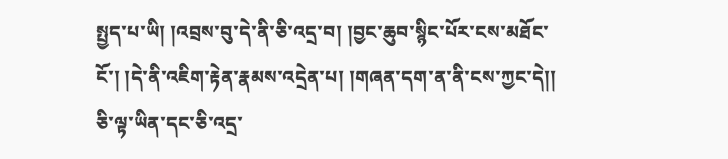སྤྱད་པ་ཡི། །འབྲས་བུ་དེ་ནི་ཅི་འདྲ་བ། །བྱང་ཆུབ་སྙིང་པོར་ངས་མཐོང་ངོ་། །དེ་ནི་འཇིག་རྟེན་རྣམས་འདྲེན་པ། །གཞན་དག་ན་ནི་ངས་ཀྱང་དེ།། ཅི་ལྟ་ཡིན་དང་ཅི་འདྲ་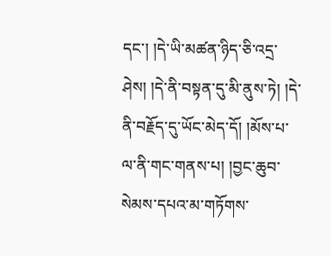དང་། །དེ་ཡི་མཚན་ཉིད་ཅི་འདྲ་ཤེས། །དེ་ནི་བསྟན་དུ་མི་ནུས་ཏེ། །དེ་ནི་བརྗོད་དུ་ཡོང་མེད་དོ། །མོས་པ་ལ་ནི་གང་གནས་པ། །བྱང་ཆུབ་སེམས་དཔའ་མ་གཏོགས་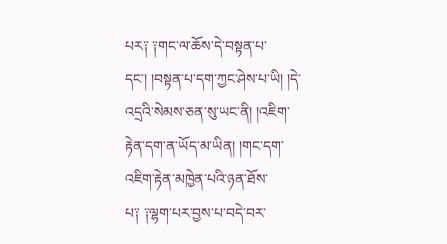པར༑ ༑གང་ལ་ཆོས་དེ་བསྟན་པ་དང་། །བསྟན་པ་དག་ཀྱང་ཤེས་པ་ཡི། །དེ་འདྲའི་སེམས་ཅན་སུ་ཡང་ནི། །འཇིག་རྟེན་དག་ན་ཡོད་མ་ཡིན། །གང་དག་འཇིག་རྟེན་མཁྱེན་པའི་ཉན་ཐོས་ པ༑ ༑ལྷག་པར་བྱས་པ་བདེ་བར་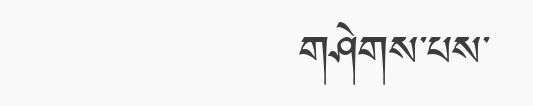གཤེགས་པས་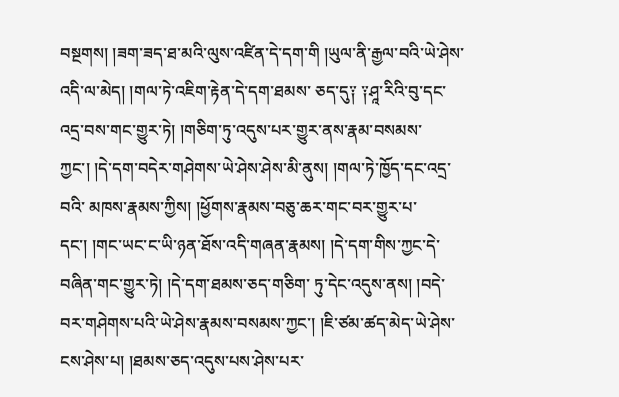བསྔགས། །ཟག་ཟད་ཐ་མའི་ལུས་འཛིན་དེ་དག་གི །ཡུལ་ནི་རྒྱལ་བའི་ཡེ་ཤེས་འདི་ལ་མེད། །གལ་ཏེ་འཇིག་རྟེན་དེ་དག་ཐམས་ ཅད་དུ༑ ༑ཤཱ་རིའི་བུ་དང་འདྲ་བས་གང་གྱུར་ཏེ། །གཅིག་ཏུ་འདུས་པར་གྱུར་ནས་རྣམ་བསམས་ཀྱང་། །དེ་དག་བདེར་གཤེགས་ཡེ་ཤེས་ཤེས་མི་ནུས། །གལ་ཏེ་ཁྱོད་དང་འདྲ་བའི་ མཁས་རྣམས་ཀྱིས། །ཕྱོགས་རྣམས་བཅུ་ཆར་གང་བར་གྱུར་པ་དང་། །གང་ཡང་ང་ཡི་ཉན་ཐོས་འདི་གཞན་རྣམས། །དེ་དག་གིས་ཀྱང་དེ་བཞིན་གང་གྱུར་ཏེ། །དེ་དག་ཐམས་ཅད་གཅིག་ ཏུ་དེང་འདུས་ནས། །བདེ་བར་གཤེགས་པའི་ཡེ་ཤེས་རྣམས་བསམས་ཀྱང་། །ཇི་ཙམ་ཚད་མེད་ཡེ་ཤེས་ངས་ཤེས་པ། །ཐམས་ཅད་འདུས་པས་ཤེས་པར་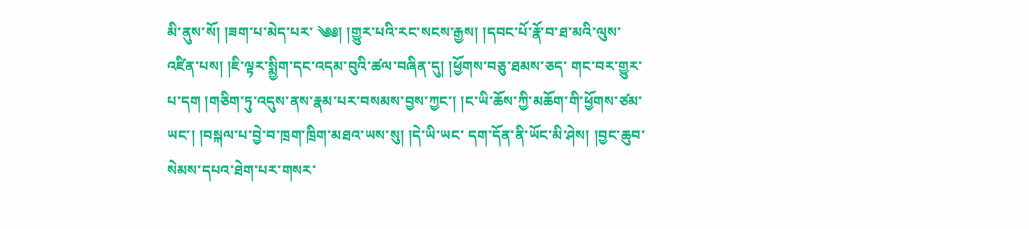མི་ནུས་སོ། །ཟག་པ་མེད་པར་ ༄༅། །གྱུར་པའི་རང་སངས་རྒྱས། །དབང་པོ་རྣོ་བ་ཐ་མའི་ལུས་འཛིན་པས། །ཇི་ལྟར་སྨྱིག་དང་འདམ་བུའི་ཚལ་བཞིན་དུ། །ཕྱོགས་བཅུ་ཐམས་ཅད་ གང་བར་གྱུར་པ་དག །གཅིག་ཏུ་འདུས་ནས་རྣམ་པར་བསམས་བྱས་ཀྱང་། །ང་ཡི་ཆོས་ཀྱི་མཆོག་གི་ཕྱོགས་ཙམ་ཡང་། །བསྐལ་པ་བྱེ་བ་ཁྲག་ཁྲིག་མཐའ་ཡས་སུ། །དེ་ཡི་ཡང་ དག་དོན་ནི་ཡོང་མི་ཤེས། །བྱང་ཆུབ་སེམས་དཔའ་ཐེག་པར་གསར་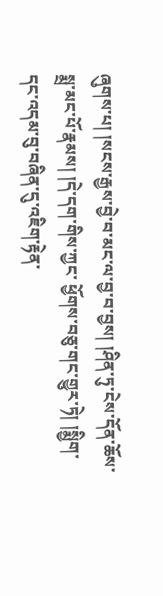ཞུགས་པ། །སངས་རྒྱས་བྱེ་བ་མང་ལ་བྱ་བ་བྱས། །ཤིན་ཏུ་ངེས་དོན་ཆོས་སྨྲ་མང་པོ་རྣམས། །དེ་དག་གིས་ཀྱང་ ཕྱོགས་བཅུ་གང་གྱུར་ཏེ། །སྨྱིག་དང་འདམ་བུ་བཞིན་དུ་འཇིག་རྟེན་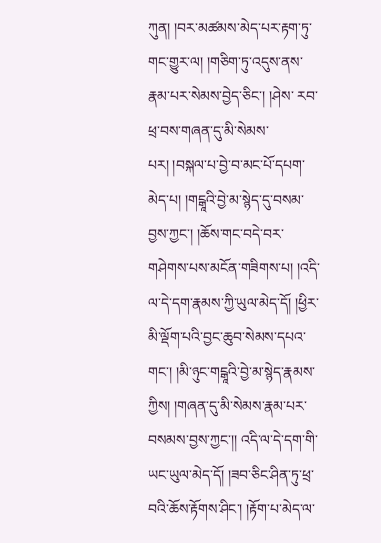ཀུན། །བར་མཚམས་མེད་པར་རྟག་ཏུ་གང་གྱུར་ལ། །གཅིག་ཏུ་འདུས་ནས་རྣམ་པར་སེམས་བྱེད་ཅིང་། །ཤེས་ རབ་ཕྲ་བས་གཞན་དུ་མི་སེམས་པར། །བསྐལ་པ་བྱེ་བ་མང་པོ་དཔག་མེད་པ། །གངྒཱའི་བྱེ་མ་སྙེད་དུ་བསམ་བྱས་ཀྱང་། །ཆོས་གང་བདེ་བར་གཤེགས་པས་མངོན་གཟིགས་པ། །འདི་ ལ་དེ་དག་རྣམས་ཀྱི་ཡུལ་མེད་དོ། །ཕྱིར་མི་ལྡོག་པའི་བྱང་ཆུབ་སེམས་དཔའ་གང་། །མི་ཉུང་གངྒཱའི་བྱེ་མ་སྙེད་རྣམས་ཀྱིས། །གཞན་དུ་མི་སེམས་རྣམ་པར་བསམས་བྱས་ཀྱང་།། འདི་ལ་དེ་དག་གི་ཡང་ཡུལ་མེད་དོ། །ཟབ་ཅིང་ཤིན་ཏུ་ཕྲ་བའི་ཆོས་རྟོགས་ཤིང་། །རྟོག་པ་མེད་ལ་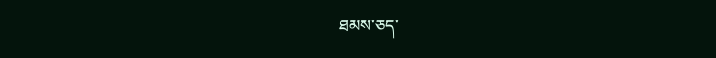ཐམས་ཅད་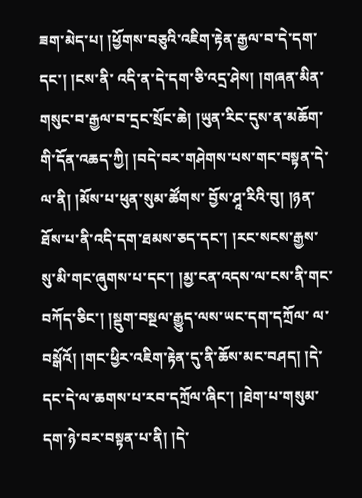ཟག་མེད་པ། །ཕྱོགས་བཅུའི་འཇིག་རྟེན་རྒྱལ་བ་དེ་དག་དང་། །ངས་ནི་ འདི་ན་དེ་དག་ཅི་འདྲ་ཤེས། །གཞན་མིན་གསུང་བ་རྒྱལ་བ་དྲང་སྲོང་ཆེ། །ཡུན་རིང་དུས་ན་མཆོག་གི་དོན་འཆད་ཀྱི། །བདེ་བར་གཤེགས་པས་གང་བསྟན་དེ་ལ་ནི། །མོས་པ་ཕུན་སུམ་ཚོགས་ བྱོས་ཤཱ་རིའི་བུ། །ཉན་ཐོས་པ་ནི་འདི་དག་ཐམས་ཅད་དང་། །རང་སངས་རྒྱས་སུ་མི་གང་ཞུགས་པ་དང་། །མྱ་ངན་འདས་ལ་ངས་ནི་གང་བཀོད་ཅིང་། །སྡུག་བསྔལ་རྒྱུད་ལས་ཡང་དག་དཀྲོལ་ ལ་བསྒོའོ། །གང་ཕྱིར་འཇིག་རྟེན་དུ་ནི་ཆོས་མང་བཤད། །དེ་དང་དེ་ལ་ཆགས་པ་རབ་དཀྲོལ་ཞིང་། །ཐེག་པ་གསུམ་དག་ཉེ་བར་བསྟན་པ་ནི། །དེ་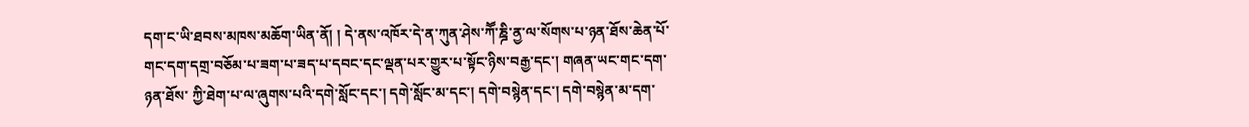དག་ང་ཡི་ཐབས་མཁས་མཆོག་ཡིན་ནོ། ། དེ་ནས་འཁོར་དེ་ན་ཀུན་ཤེས་ཀཽ་ཎྜི་ནྱ་ལ་སོགས་པ་ཉན་ཐོས་ཆེན་པོ་གང་དག་དགྲ་བཅོམ་པ་ཟག་པ་ཟད་པ་དབང་དང་ལྡན་པར་གྱུར་པ་སྟོང་ཉིས་བརྒྱ་དང་། གཞན་ཡང་གང་དག་ཉན་ཐོས་ ཀྱི་ཐེག་པ་ལ་ཞུགས་པའི་དགེ་སློང་དང་། དགེ་སློང་མ་དང་། དགེ་བསྙེན་དང་། དགེ་བསྙེན་མ་དག་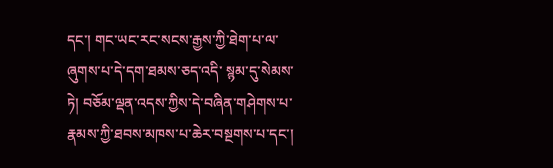དང་། གང་ཡང་རང་སངས་རྒྱས་ཀྱི་ཐེག་པ་ལ་ཞུགས་པ་དེ་དག་ཐམས་ཅད་འདི་ སྙམ་དུ་སེམས་ཏེ། བཅོམ་ལྡན་འདས་ཀྱིས་དེ་བཞིན་གཤེགས་པ་རྣམས་ཀྱི་ཐབས་མཁས་པ་ཆེར་བསྔགས་པ་དང་།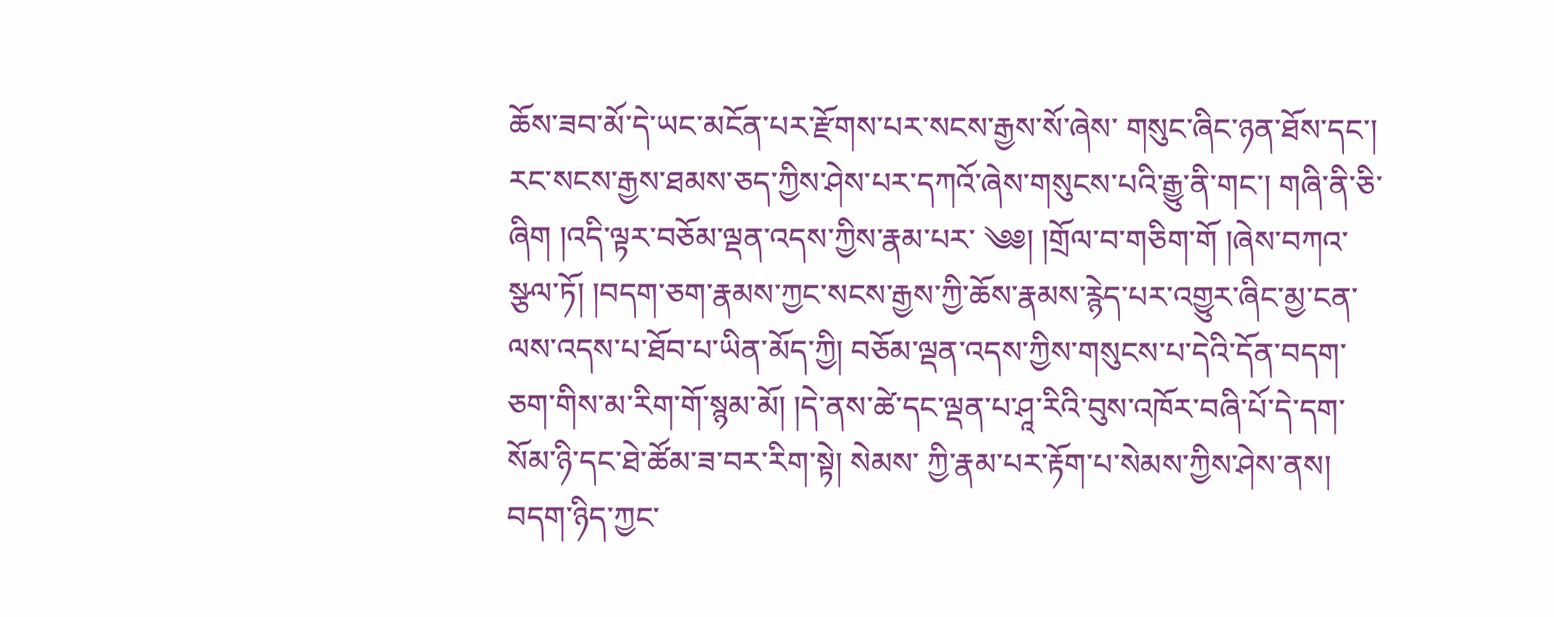ཆོས་ཟབ་མོ་དེ་ཡང་མངོན་པར་རྫོགས་པར་སངས་རྒྱས་སོ་ཞེས་ གསུང་ཞིང་ཉན་ཐོས་དང་། རང་སངས་རྒྱས་ཐམས་ཅད་ཀྱིས་ཤེས་པར་དཀའོ་ཞེས་གསུངས་པའི་རྒྱུ་ནི་གང་། གཞི་ནི་ཅི་ཞིག །འདི་ལྟར་བཅོམ་ལྡན་འདས་ཀྱིས་རྣམ་པར་ ༄༅། །གྲོལ་བ་གཅིག་གོ །ཞེས་བཀའ་སྩལ་ཏོ། །བདག་ཅག་རྣམས་ཀྱང་སངས་རྒྱས་ཀྱི་ཆོས་རྣམས་རྙེད་པར་འགྱུར་ཞིང་མྱ་ངན་ལས་འདས་པ་ཐོབ་པ་ཡིན་མོད་ཀྱི། བཅོམ་ལྡན་འདས་ཀྱིས་གསུངས་པ་དེའི་དོན་བདག་ཅག་གིས་མ་རིག་གོ་སྙམ་མོ། །དེ་ནས་ཚེ་དང་ལྡན་པ་ཤཱ་རིའི་བུས་འཁོར་བཞི་པོ་དེ་དག་སོམ་ཉི་དང་ཐེ་ཚོམ་ཟ་བར་རིག་སྟེ། སེམས་ ཀྱི་རྣམ་པར་རྟོག་པ་སེམས་ཀྱིས་ཤེས་ནས། བདག་ཉིད་ཀྱང་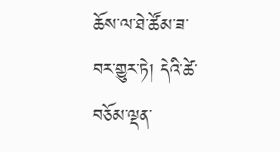ཆོས་ལ་ཐེ་ཚོམ་ཟ་བར་གྱུར་ཏེ། དེའི་ཚེ་བཅོམ་ལྡན་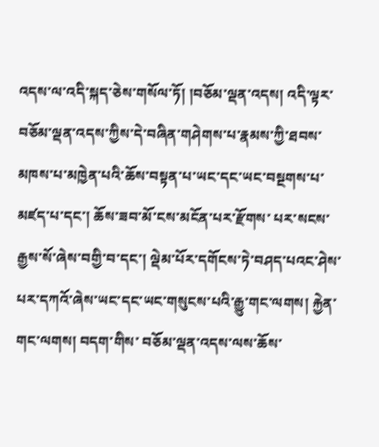འདས་ལ་འདི་སྐད་ཅེས་གསོལ་ཏོ། །བཅོམ་ལྡན་འདས། འདི་ལྟར་ བཅོམ་ལྡན་འདས་ཀྱིས་དེ་བཞིན་གཤེགས་པ་རྣམས་ཀྱི་ཐབས་མཁས་པ་མཁྱེན་པའི་ཆོས་བསྟན་པ་ཡང་དང་ཡང་བསྔགས་པ་མཛད་པ་དང་། ཆོས་ཟབ་མོ་ངས་མངོན་པར་རྫོགས་ པར་སངས་རྒྱས་སོ་ཞེས་བགྱི་བ་དང་། ལྡེམ་པོར་དགོངས་ཏེ་བཤད་པའང་ཤེས་པར་དཀའོ་ཞེས་ཡང་དང་ཡང་གསུངས་པའི་རྒྱུ་གང་ལགས། རྐྱེན་གང་ལགས། བདག་གིས་ བཅོམ་ལྡན་འདས་ལས་ཆོས་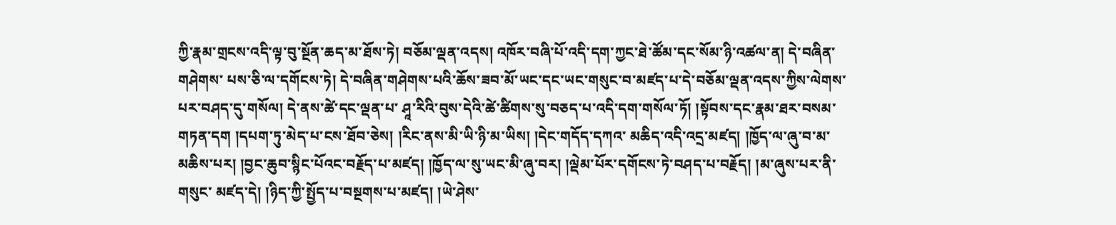ཀྱི་རྣམ་གྲངས་འདི་ལྟ་བུ་སྔོན་ཆད་མ་ཐོས་ཏེ། བཅོམ་ལྡན་འདས། འཁོར་བཞི་པོ་འདི་དག་ཀྱང་ཐེ་ཚོམ་དང་སོམ་ཉི་འཚལ་ན། དེ་བཞིན་གཤེགས་ པས་ཅི་ལ་དགོངས་ཏེ། དེ་བཞིན་གཤེགས་པའི་ཆོས་ཟབ་མོ་ཡང་དང་ཡང་གསུང་བ་མཛད་པ་དེ་བཅོམ་ལྡན་འདས་ཀྱིས་ལེགས་པར་བཤད་དུ་གསོལ། དེ་ནས་ཚེ་དང་ལྡན་པ་ ཤཱ་རིའི་བུས་དེའི་ཚེ་ཚིགས་སུ་བཅད་པ་འདི་དག་གསོལ་ཏོ། །སྟོབས་དང་རྣམ་ཐར་བསམ་གཏན་དག །དཔག་ཏུ་མེད་པ་ངས་ཐོབ་ཅེས། །རིང་ནས་མི་ཡི་ཉི་མ་ཡིས། །དེང་གདོད་དཀའ་ མཆིད་འདི་འདྲ་མཛད། །ཁྱོད་ལ་ཞུ་བ་མ་མཆིས་པར། །བྱང་ཆུབ་སྙིང་པོའང་བརྗོད་པ་མཛད། །ཁྱོད་ལ་སུ་ཡང་མི་ཞུ་བར། །ལྡེམ་པོར་དགོངས་ཏེ་བཤད་པ་བརྗོད། །མ་ཞུས་པར་ནི་གསུང་ མཛད་དེ། །ཉིད་ཀྱི་སྤྱོད་པ་བསྔགས་པ་མཛད། །ཡེ་ཤེས་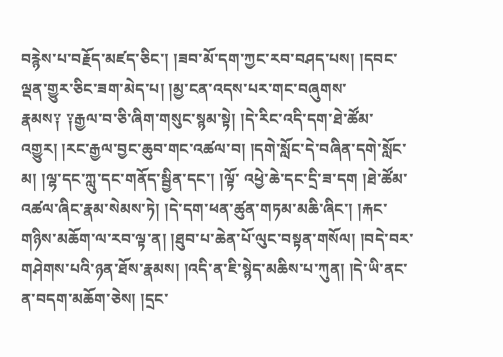བརྙེས་པ་བརྗོད་མཛད་ཅིང་། །ཟབ་མོ་དག་ཀྱང་རབ་བཤད་པས། །དབང་ལྡན་གྱུར་ཅིང་ཟག་མེད་པ། །མྱ་ངན་འདས་པར་གང་བཞུགས་ རྣམས༑ ༑རྒྱལ་བ་ཅི་ཞིག་གསུང་སྙམ་སྟེ། །དེ་རིང་འདི་དག་ཐེ་ཚོམ་འགྱུར། །རང་རྒྱལ་བྱང་ཆུབ་གང་འཚལ་བ། །དགེ་སློང་དེ་བཞིན་དགེ་སློང་མ། །ལྷ་དང་ཀླུ་དང་གནོད་སྦྱིན་དང་། །ལྟོ་ འཕྱེ་ཆེ་དང་དྲི་ཟ་དག །ཐེ་ཚོམ་འཚལ་ཞིང་རྣམ་སེམས་ཏེ། །དེ་དག་ཕན་ཚུན་གཏམ་མཆི་ཞིང་། །རྐང་གཉིས་མཆོག་ལ་རབ་ལྟ་ན། །ཐུབ་པ་ཆེན་པོ་ལུང་བསྟན་གསོལ། །བདེ་བར་ གཤེགས་པའི་ཉན་ཐོས་རྣམས། །འདི་ན་ཇི་སྙེད་མཆིས་པ་ཀུན། །དེ་ཡི་ནང་ན་བདག་མཆོག་ཅེས། །དྲང་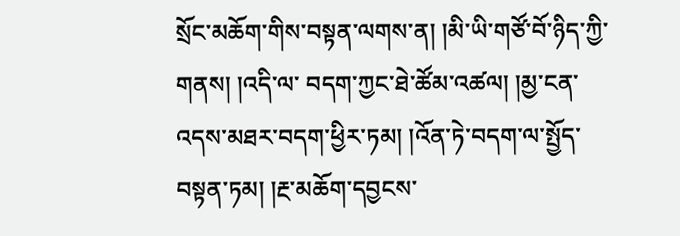སྲོང་མཆོག་གིས་བསྟན་ལགས་ན། །མི་ཡི་གཙོ་བོ་ཉིད་ཀྱི་གནས། །འདི་ལ་ བདག་ཀྱང་ཐེ་ཚོམ་འཚལ། །མྱ་ངན་འདས་མཐར་བདག་ཕྱིར་ཏམ། །འོན་ཏེ་བདག་ལ་སྤྱོད་བསྟན་ཏམ། །རྔ་མཆོག་དབྱངས་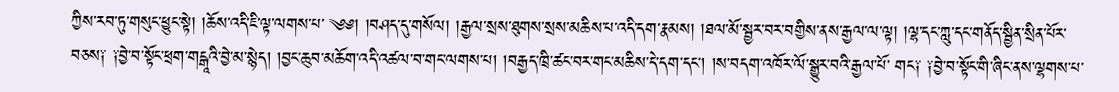ཀྱིས་རབ་ཏུ་གསུང་ཕྱུང་སྟེ། །ཆོས་འདི་ཇི་ལྟ་ལགས་པ་ ༄༅། །བཤད་དུ་གསོལ། །རྒྱལ་སྲས་ཐུགས་སྲས་མཆིས་པ་འདི་དག་རྣམས། །ཐལ་མོ་སྦྱར་བར་བགྱིས་ནས་རྒྱལ་ལ་ལྟ། །ལྷ་དང་ཀླུ་དང་གནོད་སྦྱིན་སྲིན་པོར་ བཅས༑ ༑བྱེ་བ་སྟོང་ཕྲག་གངྒཱའི་བྱེ་མ་སྙེད། །བྱང་ཆུབ་མཆོག་འདི་འཚལ་བ་གང་ལགས་པ། །བརྒྱད་ཁྲི་ཚང་བར་གང་མཆིས་དེ་དག་དང་། །ས་བདག་འཁོར་ལོ་སྒྱུར་བའི་རྒྱལ་པོ་ གང༑ ༑བྱེ་བ་སྟོང་གི་ཞིང་ནས་ལྷགས་པ་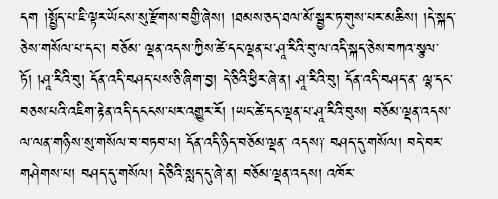དག །སྤྱོད་པ་ཇི་ལྟར་ཡོངས་སུ་རྫོགས་བགྱི་ཞེས། །ཐམས་ཅད་ཐལ་མོ་སྦྱར་ཏ་གུས་པར་མཆིས། །དེ་སྐད་ཅེས་གསོལ་པ་དང་། བཅོམ་ ལྡན་འདས་ཀྱིས་ཚེ་དང་ལྡན་པ་ཤཱ་རིའི་བུ་ལ་འདི་སྐད་ཅེས་བཀའ་སྩལ་ཏོ། །ཤཱ་རིའི་བུ། དོན་འདི་བཤད་པས་ཅི་ཞིག་བྱ། དེ་ཅིའི་ཕྱིར་ཞེ་ན། ཤཱ་རིའི་བུ། དོན་འདི་བཤད་ན་ ལྷ་དང་བཅས་པའི་འཇིག་རྟེན་འདི་དངངས་པར་འགྱུར་རོ། །ཡང་ཚེ་དང་ལྡན་པ་ཤཱ་རིའི་བུས། བཅོམ་ལྡན་འདས་ལ་ལན་གཉིས་སུ་གསོལ་བ་བཏབ་པ། དོན་འདི་ཉིད་བཅོམ་ལྡན་ འདས༑ བཤད་དུ་གསོལ། བདེ་བར་གཤེགས་པ། བཤད་དུ་གསོལ། དེ་ཅིའི་སླད་དུ་ཞེ་ན། བཅོམ་ལྡན་འདས། འཁོར་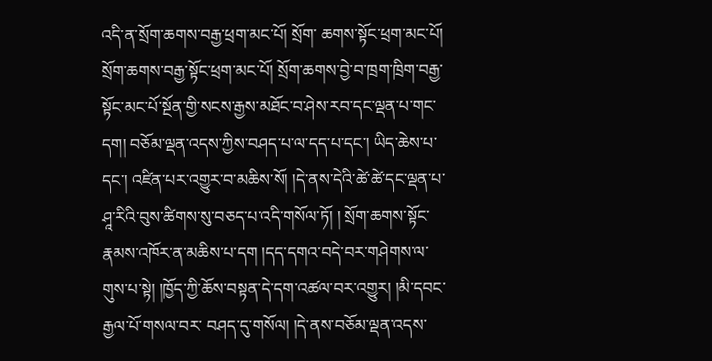འདི་ན་སྲོག་ཆགས་བརྒྱ་ཕྲག་མང་པོ། སྲོག་ ཆགས་སྟོང་ཕྲག་མང་པོ། སྲོག་ཆགས་བརྒྱ་སྟོང་ཕྲག་མང་པོ། སྲོག་ཆགས་བྱེ་བ་ཁྲག་ཁྲིག་བརྒྱ་སྟོང་མང་པོ་སྔོན་གྱི་སངས་རྒྱས་མཐོང་བ་ཤེས་རབ་དང་ལྡན་པ་གང་དག། བཅོམ་ལྡན་འདས་ཀྱིས་བཤད་པ་ལ་དད་པ་དང་། ཡིད་ཆེས་པ་དང་། འཛིན་པར་འགྱུར་བ་མཆིས་སོ། །དེ་ནས་དེའི་ཚེ་ཚེ་དང་ལྡན་པ་ཤཱ་རིའི་བུས་ཚིགས་སུ་བཅད་པ་འདི་གསོལ་ཏོ། ། སྲོག་ཆགས་སྟོང་རྣམས་འཁོར་ན་མཆིས་པ་དག །དད་དགའ་བདེ་བར་གཤེགས་ལ་གུས་པ་སྟེ། །ཁྱོད་ཀྱི་ཆོས་བསྟན་དེ་དག་འཚལ་བར་འགྱུར། །མི་དབང་རྒྱལ་པོ་གསལ་བར་ བཤད་དུ་གསོལ། །དེ་ནས་བཅོམ་ལྡན་འདས་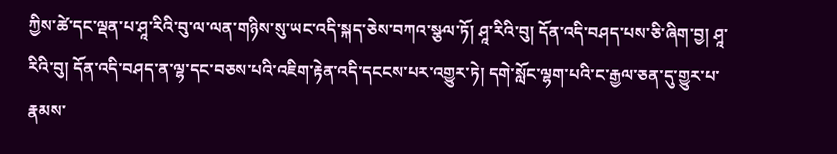ཀྱིས་ཚེ་དང་ལྡན་པ་ཤཱ་རིའི་བུ་ལ་ལན་གཉིས་སུ་ཡང་འདི་སྐད་ཅེས་བཀའ་སྩལ་ཏོ། ཤཱ་རིའི་བུ། དོན་འདི་བཤད་པས་ཅི་ཞིག་བྱ། ཤཱ་རིའི་བུ། དོན་འདི་བཤད་ན་ལྷ་དང་བཅས་པའི་འཇིག་རྟེན་འདི་དངངས་པར་འགྱུར་ཏེ། དགེ་སློང་ལྷག་པའི་ང་རྒྱལ་ཅན་དུ་གྱུར་པ་རྣམས་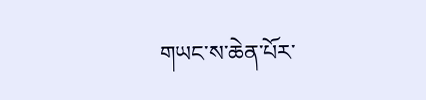གཡང་ས་ཆེན་པོར་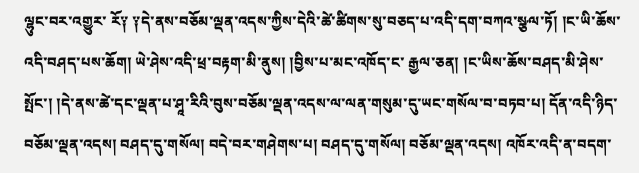ལྷུང་བར་འགྱུར་ རོ༑ ༑དེ་ནས་བཅོམ་ལྡན་འདས་ཀྱིས་དེའི་ཚེ་ཚིགས་སུ་བཅད་པ་འདི་དག་བཀའ་སྩལ་ཏོ། །ང་ཡི་ཆོས་འདི་བཤད་པས་ཆོག། ཡེ་ཤེས་འདི་ཕྲ་བརྟག་མི་ནུས། །བྱིས་པ་མང་འཁོད་ང་ རྒྱལ་ཅན། །ང་ཡིས་ཆོས་བཤད་མི་ཤེས་སྤོང་། །དེ་ནས་ཚེ་དང་ལྡན་པ་ཤཱ་རིའི་བུས་བཅོམ་ལྡན་འདས་ལ་ལན་གསུམ་དུ་ཡང་གསོལ་བ་བཏབ་པ། དོན་འདི་ཉིད་བཅོམ་ལྡན་འདས། བཤད་དུ་གསོལ། བདེ་བར་གཤེགས་པ། བཤད་དུ་གསོལ། བཅོམ་ལྡན་འདས། འཁོར་འདི་ན་བདག་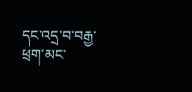དང་འདྲ་བ་བརྒྱ་ཕྲག་མང་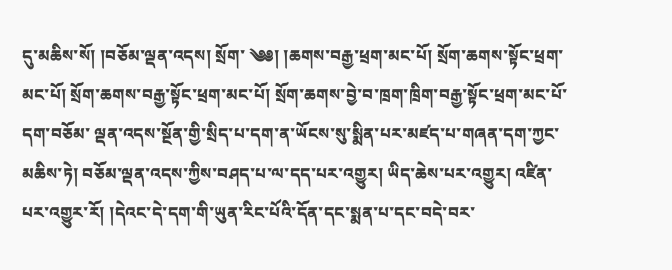དུ་མཆིས་སོ། །བཅོམ་ལྡན་འདས། སྲོག་ ༄༅། །ཆགས་བརྒྱ་ཕྲག་མང་པོ། སྲོག་ཆགས་སྟོང་ཕྲག་མང་པོ། སྲོག་ཆགས་བརྒྱ་སྟོང་ཕྲག་མང་པོ། སྲོག་ཆགས་བྱེ་བ་ཁྲག་ཁྲིག་བརྒྱ་སྟོང་ཕྲག་མང་པོ་དག་བཅོམ་ ལྡན་འདས་སྔོན་གྱི་སྲིད་པ་དག་ན་ཡོངས་སུ་སྨིན་པར་མཛད་པ་གཞན་དག་ཀྱང་མཆིས་ཏེ། བཅོམ་ལྡན་འདས་ཀྱིས་བཤད་པ་ལ་དད་པར་འགྱུར། ཡིད་ཆེས་པར་འགྱུར། འཛིན་ པར་འགྱུར་རོ། །དེའང་དེ་དག་གི་ཡུན་རིང་པོའི་དོན་དང་སྨན་པ་དང་བདེ་བར་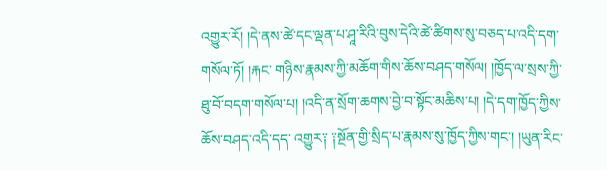འགྱུར་རོ། །དེ་ནས་ཚེ་དང་ལྡན་པ་ཤཱ་རིའི་བུས་དེའི་ཚེ་ཚིགས་སུ་བཅད་པ་འདི་དག་གསོལ་ཏོ། །རྐང་ གཉིས་རྣམས་ཀྱི་མཆོག་གིས་ཆོས་བཤད་གསོལ། །ཁྱོད་ལ་སྲས་ཀྱི་ཐུ་བོ་བདག་གསོལ་པ། །འདི་ན་སྲོག་ཆགས་བྱེ་བ་སྟོང་མཆིས་པ། །དེ་དག་ཁྱོད་ཀྱིས་ཆོས་བཤད་འདི་དད་ འགྱུར༑ ༑སྔོན་གྱི་སྲིད་པ་རྣམས་སུ་ཁྱོད་ཀྱིས་གང་། །ཡུན་རིང་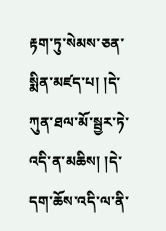རྟག་ཏུ་སེམས་ཅན་སྨིན་མཛད་པ། །དེ་ཀུན་ཐལ་མོ་སྦྱར་ཏེ་འདི་ན་མཆིས། །དེ་དག་ཆོས་འདི་ལ་ནི་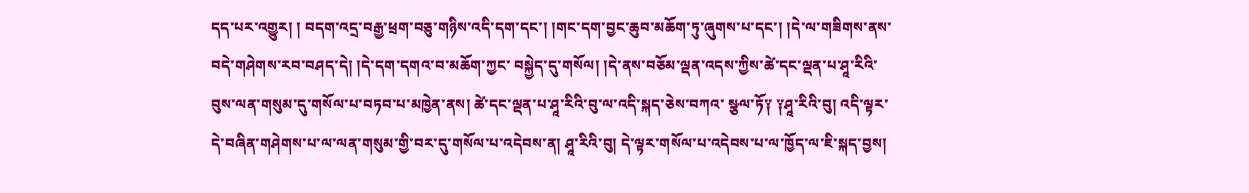དད་པར་འགྱུར། ། བདག་འདྲ་བརྒྱ་ཕྲག་བཅུ་གཉིས་འདི་དག་དང་། །གང་དག་བྱང་ཆུབ་མཆོག་ཏུ་ཞུགས་པ་དང་། །དེ་ལ་གཟིགས་ནས་བདེ་གཤེགས་རབ་བཤད་དེ། །དེ་དག་དགའ་བ་མཆོག་ཀྱང་ བསྐྱེད་དུ་གསོལ། །དེ་ནས་བཅོམ་ལྡན་འདས་ཀྱིས་ཚེ་དང་ལྡན་པ་ཤཱ་རིའི་བུས་ལན་གསུམ་དུ་གསོལ་པ་བཏབ་པ་མཁྱེན་ནས། ཚེ་དང་ལྡན་པ་ཤཱ་རིའི་བུ་ལ་འདི་སྐད་ཅེས་བཀའ་ སྩལ་ཏོ༑ ༑ཤཱ་རིའི་བུ། འདི་ལྟར་དེ་བཞིན་གཤེགས་པ་ལ་ལན་གསུམ་གྱི་བར་དུ་གསོལ་པ་འདེབས་ན། ཤཱ་རིའི་བུ། དེ་ལྟར་གསོལ་པ་འདེབས་པ་ལ་ཁྱོད་ལ་ཇི་སྐད་བྱས།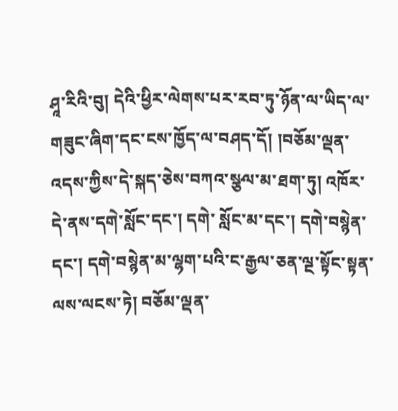ཤཱ་རིའི་བུ། དེའི་ཕྱིར་ལེགས་པར་རབ་ཏུ་ཉོན་ལ་ཡིད་ལ་གཟུང་ཞིག་དང་ངས་ཁྱོད་ལ་བཤད་དོ། །བཅོམ་ལྡན་འདས་ཀྱིས་དེ་སྐད་ཅེས་བཀའ་སྩལ་མ་ཐག་ཏུ། འཁོར་དེ་ནས་དགེ་སློང་དང་། དགེ་ སློང་མ་དང་། དགེ་བསྙེན་དང་། དགེ་བསྙེན་མ་ལྷག་པའི་ང་རྒྱལ་ཅན་ལྔ་སྟོང་སྟན་ལས་ལངས་ཏེ། བཅོམ་ལྡན་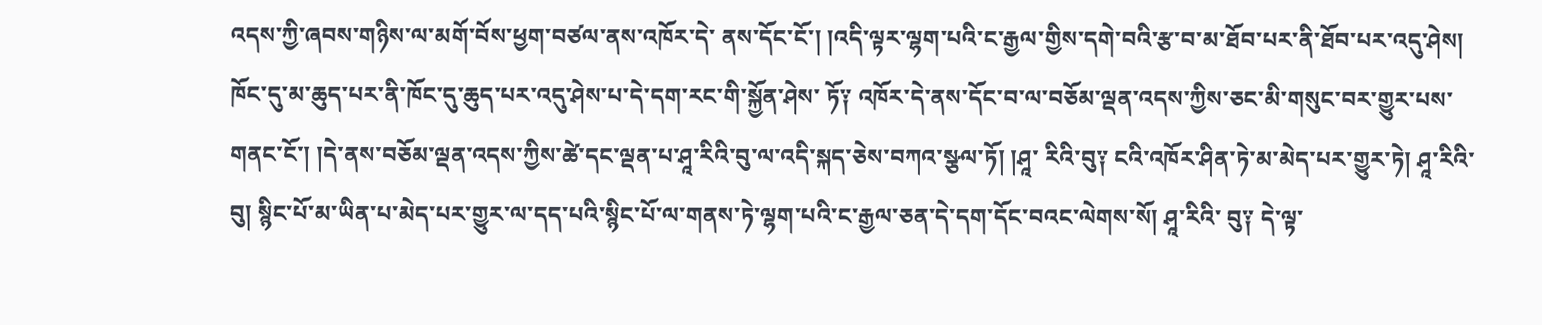འདས་ཀྱི་ཞབས་གཉིས་ལ་མགོ་བོས་ཕྱག་བཙལ་ནས་འཁོར་དེ་ ནས་དོང་ངོ་། །འདི་ལྟར་ལྷག་པའི་ང་རྒྱལ་གྱིས་དགེ་བའི་རྩ་བ་མ་ཐོབ་པར་ནི་ཐོབ་པར་འདུ་ཤེས། ཁོང་དུ་མ་ཆུད་པར་ནི་ཁོང་དུ་ཆུད་པར་འདུ་ཤེས་པ་དེ་དག་རང་གི་སྐྱོན་ཤེས་ ཏོ༑ འཁོར་དེ་ནས་དོང་བ་ལ་བཅོམ་ལྡན་འདས་ཀྱིས་ཅང་མི་གསུང་བར་གྱུར་པས་གནང་ངོ་། །དེ་ནས་བཅོམ་ལྡན་འདས་ཀྱིས་ཚེ་དང་ལྡན་པ་ཤཱ་རིའི་བུ་ལ་འདི་སྐད་ཅེས་བཀའ་སྩལ་ཏོ། །ཤཱ་ རིའི་བུ༑ ངའི་འཁོར་ཤིན་ཏེ་མ་མེད་པར་གྱུར་ཏེ། ཤཱ་རིའི་བུ། སྙིང་པོ་མ་ཡིན་པ་མེད་པར་གྱུར་ལ་དད་པའི་སྙིང་པོ་ལ་གནས་ཏེ་ལྷག་པའི་ང་རྒྱལ་ཅན་དེ་དག་དོང་བའང་ལེགས་སོ། ཤཱ་རིའི་ བུ༑ དེ་ལྟ་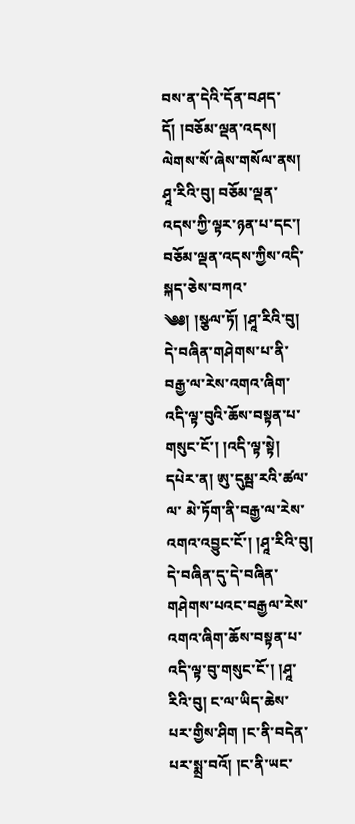བས་ན་དེའི་དོན་བཤད་དོ། །བཅོམ་ལྡན་འདས། ལེགས་སོ་ཞེས་གསོལ་ནས། ཤཱ་རིའི་བུ། བཅོམ་ལྡན་འདས་ཀྱི་ལྟར་ཉན་པ་དང་། བཅོམ་ལྡན་འདས་ཀྱིས་འདི་སྐད་ཅེས་བཀའ་ ༄༅། །སྩལ་ཏོ། །ཤཱ་རིའི་བུ། དེ་བཞིན་གཤེགས་པ་ནི་བརྒྱ་ལ་རེས་འགའ་ཞིག་འདི་ལྟ་བུའི་ཆོས་བསྟན་པ་གསུང་ངོ་། །འདི་ལྟ་སྟེ། དཔེར་ན། ཨུ་དུམྦ་རའི་ཚལ་ལ་ མེ་ཏོག་ནི་བརྒྱ་ལ་རེས་འགའ་འབྱུང་ངོ་། །ཤཱ་རིའི་བུ། དེ་བཞིན་དུ་དེ་བཞིན་གཤེགས་པའང་བརྒྱལ་རེས་འགའ་ཞིག་ཆོས་བསྟན་པ་འདི་ལྟ་བུ་གསུང་ངོ་། །ཤཱ་རིའི་བུ། ང་ལ་ཡིད་ཆེས་ པར་གྱིས་ཤིག །ང་ནི་བདེན་པར་སྨྲ་བའོ། །ང་ནི་ཡང་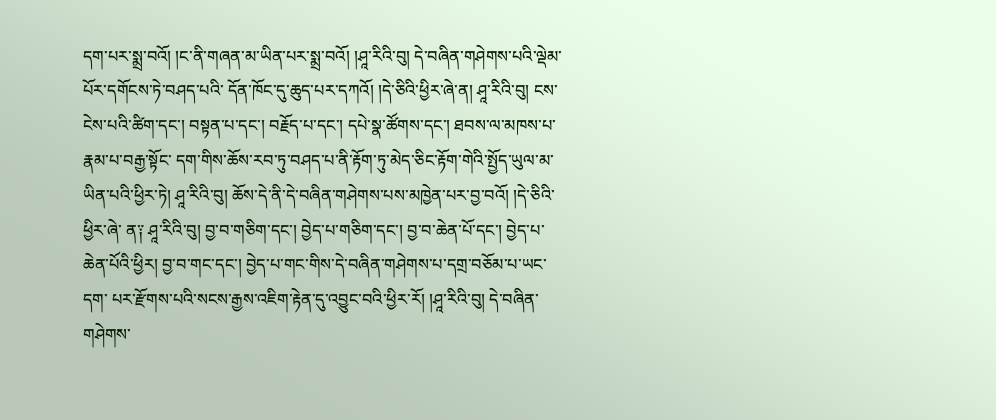དག་པར་སྨྲ་བའོ། །ང་ནི་གཞན་མ་ཡིན་པར་སྨྲ་བའོ། །ཤཱ་རིའི་བུ། དེ་བཞིན་གཤེགས་པའི་ལྡེམ་པོར་དགོངས་ཏེ་བཤད་པའི་ དོན་ཁོང་དུ་ཆུད་པར་དཀའོ། །དེ་ཅིའི་ཕྱིར་ཞེ་ན། ཤཱ་རིའི་བུ། ངས་ངེས་པའི་ཚིག་དང་། བསྟན་པ་དང་། བརྗོད་པ་དང་། དཔེ་སྣ་ཚོགས་དང་། ཐབས་ལ་མཁས་པ་རྣམ་པ་བརྒྱ་སྟོང་ དག་གིས་ཆོས་རབ་ཏུ་བཤད་པ་ནི་རྟོག་ཏུ་མེད་ཅིང་རྟོག་གེའི་སྤྱོད་ཡུལ་མ་ཡིན་པའི་ཕྱིར་ཏེ། ཤཱ་རིའི་བུ། ཆོས་དེ་ནི་དེ་བཞིན་གཤེགས་པས་མཁྱེན་པར་བྱ་བའོ། །དེ་ཅིའི་ཕྱིར་ཞེ་ ན༑ ཤཱ་རིའི་བུ། བྱ་བ་གཅིག་དང་། བྱེད་པ་གཅིག་དང་། བྱ་བ་ཆེན་པོ་དང་། བྱེད་པ་ཆེན་པོའི་ཕྱིར། བྱ་བ་གང་དང་། བྱེད་པ་གང་གིས་དེ་བཞིན་གཤེགས་པ་དགྲ་བཅོམ་པ་ཡང་དག་ པར་རྫོགས་པའི་སངས་རྒྱས་འཇིག་རྟེན་དུ་འབྱུང་བའི་ཕྱིར་རོ། །ཤཱ་རིའི་བུ། དེ་བཞིན་གཤེགས་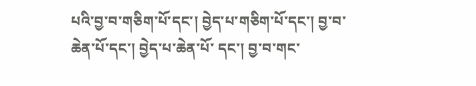པའི་བྱ་བ་གཅིག་པོ་དང་། བྱེད་པ་གཅིག་པོ་དང་། བྱ་བ་ཆེན་པོ་དང་། བྱེད་པ་ཆེན་པོ་ དང་། བྱ་བ་གང་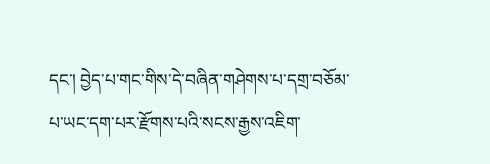དང་། བྱེད་པ་གང་གིས་དེ་བཞིན་གཤེགས་པ་དགྲ་བཅོམ་པ་ཡང་དག་པར་རྫོགས་པའི་སངས་རྒྱས་འཇིག་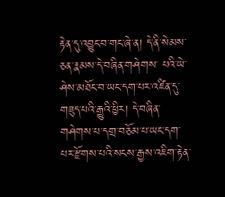རྟེན་དུ་འབྱུང་བ་གང་ཞེ་ན། དེ་ནི་སེམས་ཅན་རྣམས་དེ་བཞིན་གཤེགས་ པའི་ཡེ་ཤེས་མཐོང་བ་ཡང་དག་པར་འཛིན་དུ་གཟུད་པའི་རྒྱུའི་ཕྱིར། དེ་བཞིན་གཤེགས་པ་དགྲ་བཅོམ་པ་ཡང་དག་པར་རྫོགས་པའི་སངས་རྒྱས་འཇིག་རྟེན་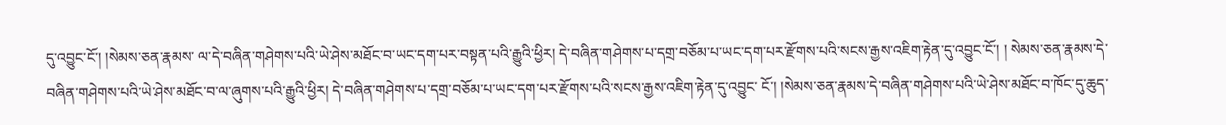དུ་འབྱུང་ངོ་། །སེམས་ཅན་རྣམས་ ལ་དེ་བཞིན་གཤེགས་པའི་ཡེ་ཤེས་མཐོང་བ་ཡང་དག་པར་བསྟན་པའི་རྒྱུའི་ཕྱིར། དེ་བཞིན་གཤེགས་པ་དགྲ་བཅོམ་པ་ཡང་དག་པར་རྫོགས་པའི་སངས་རྒྱས་འཇིག་རྟེན་དུ་འབྱུང་ངོ་། ། སེམས་ཅན་རྣམས་དེ་བཞིན་གཤེགས་པའི་ཡེ་ཤེས་མཐོང་བ་ལ་ཞུགས་པའི་རྒྱུའི་ཕྱིར། དེ་བཞིན་གཤེགས་པ་དགྲ་བཅོམ་པ་ཡང་དག་པར་རྫོགས་པའི་སངས་རྒྱས་འཇིག་རྟེན་དུ་འབྱུང་ ངོ་། །སེམས་ཅན་རྣམས་དེ་བཞིན་གཤེགས་པའི་ཡེ་ཤེས་མཐོང་བ་ཁོང་དུ་ཆུད་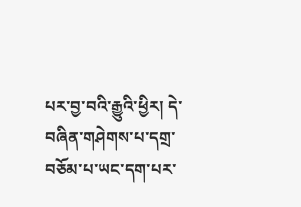པར་བྱ་བའི་རྒྱུའི་ཕྱིར། དེ་བཞིན་གཤེགས་པ་དགྲ་བཅོམ་པ་ཡང་དག་པར་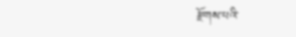རྫོགས་པའི་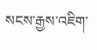སངས་རྒྱས་འཇིག་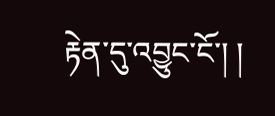རྟེན་དུ་འབྱུང་ངོ་། །